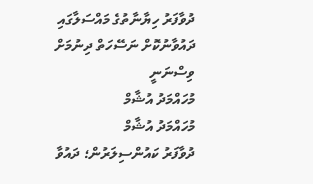ދުވާފަރު ހިޔާނާތުގެ މައްސަލާގައި ދައުވާނުކޮށް ނަސޭހަތް ދިނުމަށް ވިސްނަނީ
މުހައްމަދު އުޝާމް
މުހައްމަދު އުޝާމް
ދުވާފަރު ކައުންސިލަރުން؛ ދައުވާ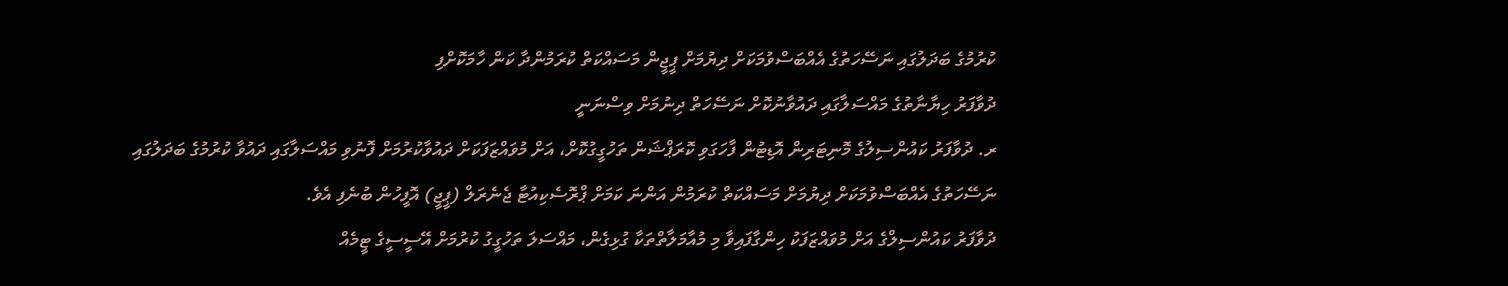ކުރުމުގެ ބަދަލުގައި ނަސޭހަތުގެ އެއްބަސްވުމަކަށް ދިޔުމަށް ޕީޖީން މަސައްކަތް ކުރަމުންދާ ކަން ހާމަކޮށްފި
ދުވާފަރު ހިޔާނާތުގެ މައްސަލާގައި ދައުވާނުކޮށް ނަސޭހަތް ދިނުމަށް ވިސްނަނީ
ރ. ދުވާފަރު ކައުންސިލުގެ މޮނިޓަރިން އޮޑިޓުން ފާހަގަވި ކޮރަޕްޝަން ތަހުގީގުކޮށް، އަށް މުވައްޒަފަކަށް ދައުވާކުރުމަށް ފޮނުވި މައްސަލާގައި ދައުވާ ކުރުމުގެ ބަދަލުގައި ނަސޭހަތުގެ އެއްބަސްވުމަކަށް ދިޔުމަށް މަސައްކަތް ކުރަމުން އަންނަ ކަމަށް ޕްރޮސެކިއުޓާ ޖެނެރަލް (ޕީޖީ) އޮފީހުން ބުނެފި އެވެ.
ދުވާފަރު ކައުންސިލްގެ އަށް މުވައްޒަފަކު ހިންގާފައިވާ މި މުއާމަލާތްތަކާ ގުޅިގެން، މައްސަލަ ތަހުގީގު ކުރުމަށް އޭސީސީގެ ޓީމެއް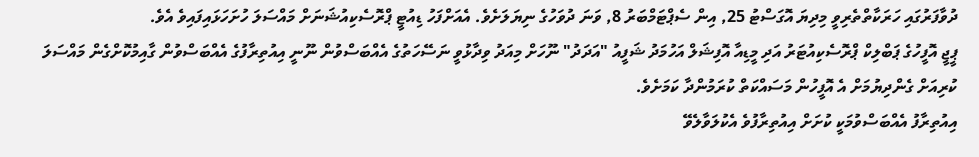ދުވާފަރުގައި ހަރަކާތްތެރިވީ މިދިޔަ އޮގަސްޓު 25, އިން ސެޕްޓަމްބަރު 8, ވަނަ ދުވަހުގެ ނިޔަލަށެވެ. އެއަށްފަހު ޑިއުޓީ ޕްރޮސެކިއުޝަނަށް މައްސަލަ ހުށަހަޅައިފައިވެ އެވެ.
ޕީޖީ އޮފީހުގެ ޕަބްލިކް ޕްރޮސެކިއުޓަރު އަދި މީޑިއާ އޮފިޝަލް އަހުމަދު ޝަފީއު "އަދަދު" ނޫހަށް މިއަދު ވިދާޅުވީ ނަސޭހަތުގެ އެއްބަސްވުން ނޫނީ އިއުތިރާފުގެ އެއްބަސްވުން ގާއިމުކޮށްގެން މައްސަލަ ކުރިއަށް ގެންދިޔުމަށް އެ އޮފީހުން މަސައްކަތް ކުރަމުންދާ ކަމަށެވެ.
އިއުތިރާފު އެއްބަސްވުމަކީ ކުށަށް އިއުތިރާފުވެ އެކުލަވާލެވޭ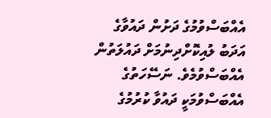އެއްބަސްވުމުގެ ދަށުން ދައުވާގެ އަދަބު ލުއިކޮށްދިނުމަށް ދައުލަތުން އެއްބަސްވުމެވެ. ނަސޭހަތުގެ އެއްބަސްވުމަކީ ދައުވާ ކުރުމުގެ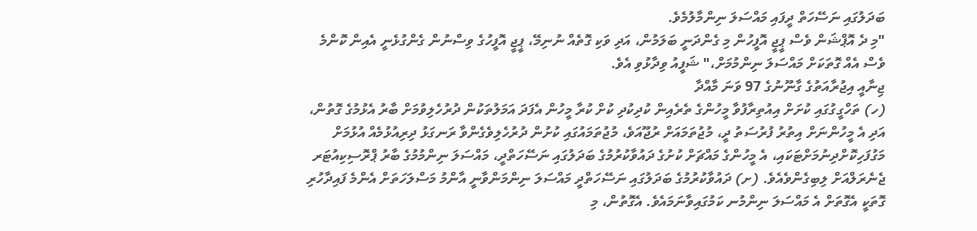ބަދަލުގައި ނަސޭހަތް ދީފައި މައްސަލަ ނިންމާލުމެވެ.
"މި ދެ އޮޕްޝަން ވެސް ޕީޖީ އޮފީހުން މި ގެންދަނީ ބަލަމުން، އަދި ވަކި ގޮތެއް ނުނިމޭ، ޕީޖީ އޮފީހުގެ ވިސްނުން ގެންގުޅެނީ އެއިން ކޮންމެ ވެސް އެއް ގޮތަކަށް މައްސަލަ ނިންމުމަށް،" ޝަފީއު ވިދާޅުވި އެވެ.
ޖިނާއީ އިޖުރާއަތުގެ ގާނޫނުގެ 97 ވަނަ މާއްދާ
(ހ) ތަހްގީގުގައި ކުށަށް އިއުތިރާފުވާ މީހުންގެ ތެރެއިން ކުދިކުދި ކުށް ކުރާ މީހުން އެފަދަ އަމަލުތަކުން ދުރުހެލިވުމަށް ބާރު އެޅުމުގެ ގޮތުން، އަދި އެ މީހުންނަށް އިތުރު ފުރުސަތު ދީ، މުޖުތަމައަށް ރުޖޫއަވެ، މުޖުތަމައުގައި ކުށުން ދުރުހެލިވެގެންވާ ރަނގަޅު ދިރިއުޅުމެއް އުޅުމަށް މަގުފަހިކޮށްދިނުމަށްޓަކައި، އެ މީހުންގެ މައްޗަށް ކުށުގެ ދައުވާކުރުމުގެ ބަދަލުގައި ނަސޭހަތްދީ، މައްސަލަ ނިންމުމުގެ ބާރު ޕްރޮސިކިއުޓަރ ޖެނެރަލްއަށް ލިބިގެންވެއެވެ. (ށ) ދައުވާކުރުމުގެ ބަދަލުގައި ނަސޭހަތްދީ މައްސަލަ ނިންމަންވާނީ އާންމު މަސްލަހަތަށް އެންމެ ފައިދާހުރި ގޮތަކީ އެގޮތަށް އެ މައްސަލަ ނިންމުނ ކަމުގައިވާނަމައެވެ. އެގޮތުން، މި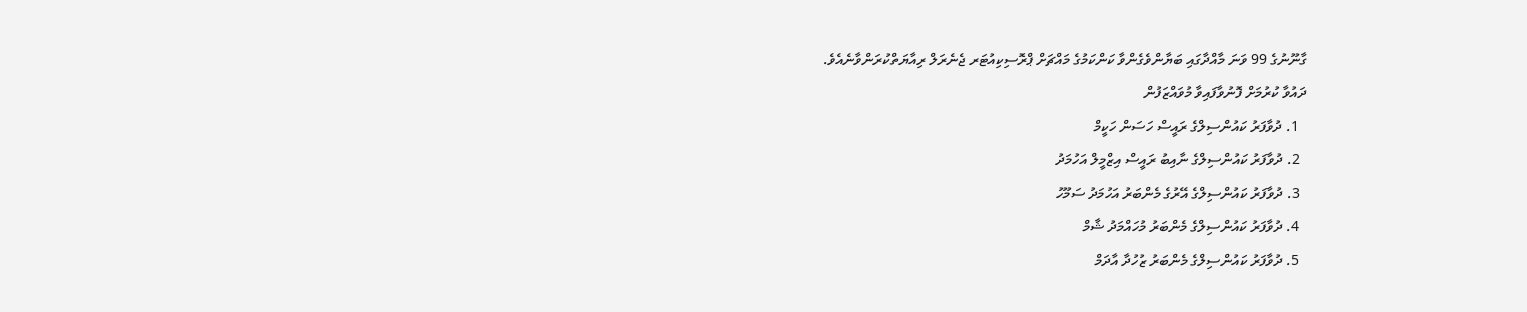ގާނޫނުގެ 99 ވަނަ މާއްދާގައި ބަޔާންވެގެންވާ ކަންކަމުގެ މައްޗަށް ޕްރޮސިކިއުޓަރ ޖެނެރަލް ރިއާޔަތްކުރަންވާނެއެވެ.
ދައުވާ ކުރުމަށް ފޮނުވާފައިވާ މުވައްޒަފުން
  1. ދުވާފަރު ކައުންސިލްގެ ރައީސް ހަސަން ހަކީމް
  2. ދުވާފަރު ކައުންސިލްގެ ނާއިބު ރައީސް އިޒްމީލް އަހުމަދު
  3. ދުވާފަރު ކައުންސިލްގެ އޭރުގެ މެންބަރު އަހުމަދު ސަމޫހު
  4. ދުވާފަރު ކައުންސިލްގެ މެންބަރު މުހައްމަދު ޝާމް
  5. ދުވާފަރު ކައުންސިލްގެ މެންބަރު ޒުހުދާ އާދަމް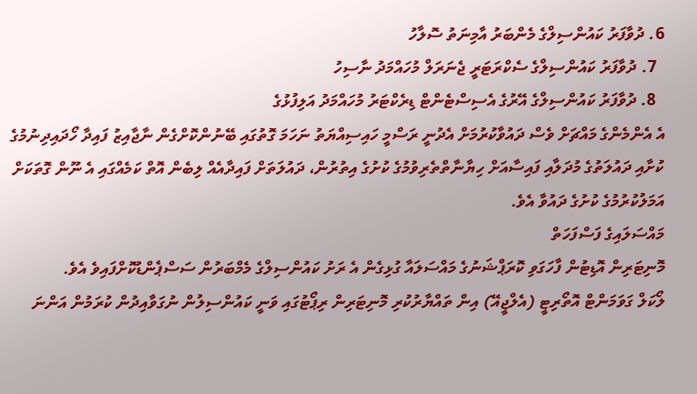6. ދުވާފަރު ކައުންސިލްގެ މެންބަރު އާމިނަތު ސޮލާހު
  7. ދުވާފަރު ކައުންސިލްގެ ސެކްރަޓަރީ ޖެނަރަލް މުހައްމަދު ނާސިހު
  8. ދުވާފަރު ކައުންސިލްގެ އޭރުގެ އެސިސްޓެންޓް ޑިރެކްޓަރު މުހައްމަދު އަލިފުޅުގެ
އެ އެންމެންގެ މައްޗަށް ވެސް ދައުވާކުރުމަށް އެދުނީ ރަސްމީ ހައިސިއްޔަތު ނަހަމަ ގޮތުގައި ބޭނުންކޮށްގެން ނާޖާއިޒު ފައިދާ ހޯދައިދިނުމުގެ ކުށާއި ދައުލަތުގެ މުދަލާއި ފައިސާއަށް ހިޔާނާތްތެރިވުމުގެ ކުށުގެ އިތުރުން، ދައުލަތަށް ފައިދާއެއް ލިބެން އޮތް ކަމެއްގައި އެ ނޫން ގޮތަކަށް އަމަލުކުރުމުގެ ކުށުގެ ދައުވާ އެވެ.
މައްސަލައިގެ ފަސްފަހަތް
މޮނިޓަރިން އޮޑިޓުން ފާހަގަވި ކޮރަޕްޝަނުގެ މައްސަލައާ ގުޅިގެން އެ ރަށު ކައުންސިލްގެ މެމްބަރުން ސަސްޕެންޑުކޮށްފައިވެ އެވެ.
ލޯކަލް ގަވަމަންޓް އޮތޯރިޓީ (އެލްޖީއޭ) އިން ތައްޔާރުކުރި މޮނިޓަރިން ރިޕޯޓުގައި ވަނީ ކައުންސިލުން ނުގަވާއިދުން ކުރަމުން އަންނަ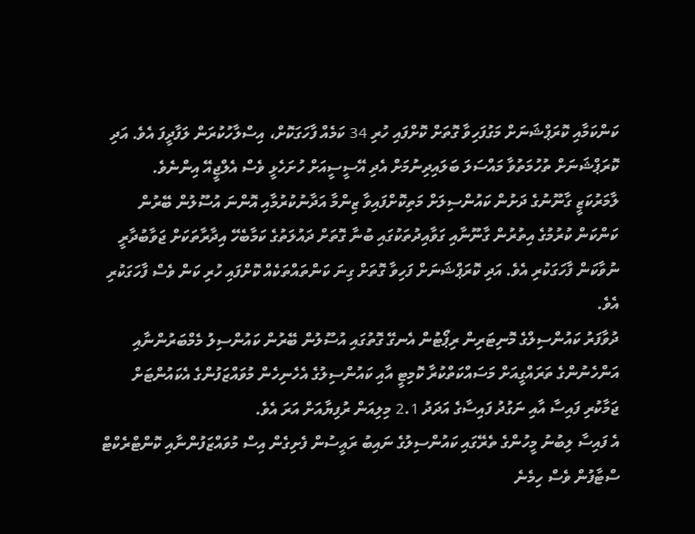ކަންކަމާއި ކޮރަޕްޝަނަށް މަގުފަހިވާ ގޮތަށް ކޮށްފައި ހުރި 34 ކަމެއް ފާހަގަކޮށް، އިސްލާހުކުރަން ލަފާދީފަ އެވެ. އަދި ކޮރަޕްޝަނަށް ތުހުމަތުވާ މައްސަލަ ބަލައިދިނުމަށް އެދި އޭސީސީއަށް ހުށަހެޅީ ވެސް އެލްޖީއޭ އިންނެވެ.
ލާމަރުކަޒީ ގާނޫނުގެ ދަށުން ކައުންސިލަށް މަތިކޮށްފައިވާ ޒިންމާ އަދާނުކުރުމާއި އޮންނަ އުސޫލުން ބޭރުން ކަންކަން ކުރުމުގެ އިތުރުން ގާނޫނާއި ގަވާއިދުތަކުގައި ބުނާ ގޮތަށް ދައުލަތުގެ ކަމާބެހޭ އިދާރާތަކަށް ޖަވާބުދާރީ ނުވާކަން ފާހަގަކުރި އެވެ. އަދި ކޮރަޕްޝަނަށް ފަހިވާ ގޮތަށް ގިނަ ކަންތައްތަކެއް ކޮށްފައި ހުރި ކަން ވެސް ފާހަގަކުރި އެވެ.
ދުވާފަރު ކައުންސިލްގެ މޮނިޓަރިން ރިޕޯޓުން އެނގޭ ގޮތުގައި އުސޫލުން ބޭރުން ކައުންސިލު މެމްބަރުންނާއި އަންހެނުންގެ ތަރައްގީއަށް މަސައްކަތްކުރާ ކޮމިޓީ އާއި ކައުންސިލުގެ އެހެނިހެން މުވައްޒަފުންގެ އެކައުންޓަށް ޖަމާކުރި ފައިސާ އާއި ނަގުދު ފައިސާގެ އަދަދު 2.1 މިލިއަން ރުފިޔާއަށް އަރަ އެވެ.
އެ ފައިސާ ލިބުނު މީހުންގެ ތެރޭގައި ކައުންސިލުގެ ނައިބު ރައީސުން ފެށިގެން އިސް މުވައްޒަފުންނާއި ކޮންޓްރެކްޓް ސްޓާފުން ވެސް ހިމެނެ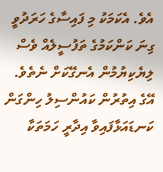އެވެ. އެކަމަކު މި ފައިސާގެ ހަރަދުވީ ގިނަ ކަންކަމުގެ ތަފުސީލެއް ވެސް ލިޔެކިޔުމުން އެނގޭކަށް ނެތެވެ.
އޭގެ އިތުރުން ކައުންސިލު ހިންގަން ކަނޑައަޅާފައިވާ އިދާރީ ހަމަތަކާ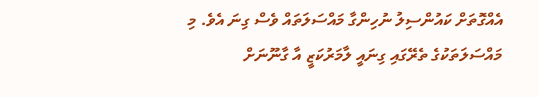އެއްގޮތަށް ކައުންސިލު ނުހިންގާ މައްސަލަތައް ވެސް ގިނަ އެވެ. މި މައްސަލަތަކުގެ ތެރޭގައި ގިނައީ ލާމަރުކަޒީ އާ ގާނޫނަށް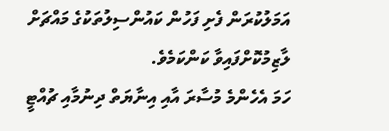އަމަލުކުރަން ފެށި ފަހުން ކައުންސިލުތަކުގެ މައްޗަށް ލާޒިމުކޮށްފައިވާ ކަންކަމެވެ.
ހަމަ އެހެންމެ މުސާރަ އާއި އިނާޔަތް ދިނުމާއި ޗުއްޓީ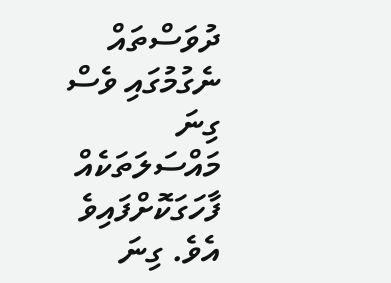ދުވަސްތައް ނެގުމުގައި ވެސް ގިނަ މައްސަލަތަކެއް ފާހަގަކޮށްފައިވެ އެވެ. ގިނަ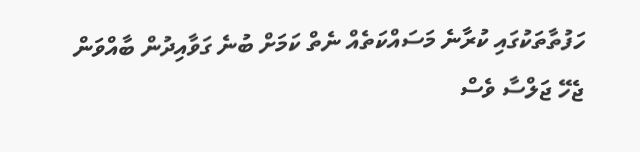ހަފުތާތަކުގައި ކުރާނެ މަސައްކަތެއް ނެތް ކަމަށް ބުނެ ގަވާއިދުން ބާއްވަން ޖެހޭ ޖަލްސާ ވެސް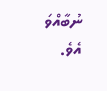ނުބާއްވަ އެވެ.